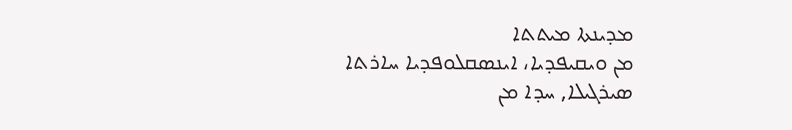ܡܕܝܢܬܐ ܡܝܬܬܐ
ܡܢ ܘܝܩܝܦܕܝܐ، ܐܝܢܣܩܠܘܦܕܝܐ ܚܐܪܬܐ
ܣܝܪܓܝܠܐ, ܚܕܐ ܡܢ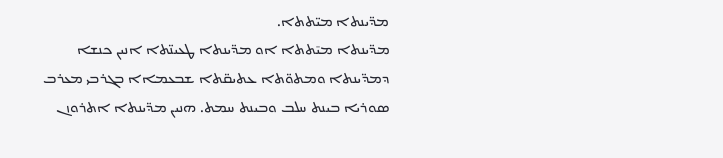ܡܕ̈ܝܢܬܐ ܡܝ̈ܬܬܐ.
ܡܕ̈ܝܢܬܐ ܡܝ̄ܬܬܐ ܐܘ ܡܕ̈ܝܢܬܐ ܛܥܝܢ̈ܬܐ ܐܢܝܢ ܟܢܫܐ ܕܡܕ̈ܝܢܬܐ ܘܡܬܘ̈ܬܐ ܥܬܝܩ̈ܬܐ ܫܒܥܡܐܐ ܒܓܪܒܝ ܡܥܪܒ ܣܘܪܝܐ ܒܝܢܬ ܚܠܒ ܘܒܝܢܬ ܚܡܬ. ܗܢܝܢ ܡܕ̈ܝܢܬܐ ܐܬܪܘܙܢ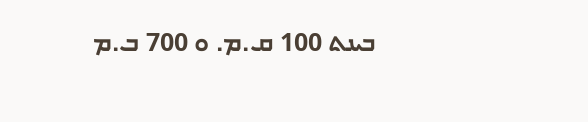ܒܝܢܬ 100 ܩ.ܡ. ܘ 700 ܒ.ܡ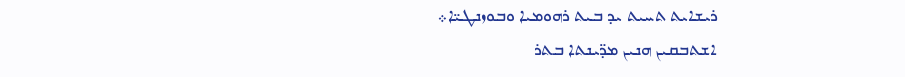ܪܝܫܐܝܬ ܬܚܝܬ ܝܕ ܒܝܬ ܪܗܘܡܝܐ ܘܒܘܙܢܛܝ̈ܐ܀
ܐܫܬܒܩܝܢ ܗܢܝܢ ܡܕ̈ܝܢܬܐ ܒܬܪ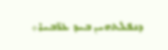ܕܢܦܠܬܗܝܢ ܒܝܕ ܥܪ̈ܒܝܐ܀